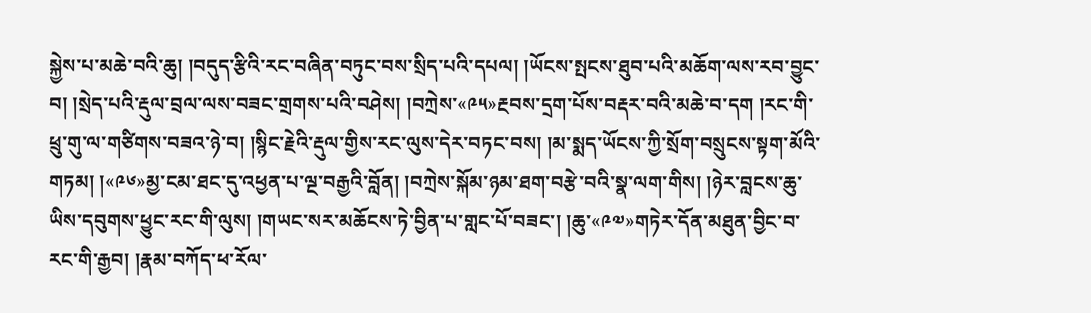སྐྱེས་པ་མཆེ་བའི་ཆུ། །བདུད་རྩིའི་རང་བཞིན་བཏུང་བས་སྲིད་པའི་དཔལ། །ཡོངས་སྤངས་ཐུབ་པའི་མཆོག་ལས་རབ་བྱུང་བ། །སྲེད་པའི་རྡུལ་བྲལ་ལས་བཟང་གྲགས་པའི་བཤེས། །བཀྲེས་«༩༥»རྔབས་དྲག་པོས་བརྡར་བའི་མཆེ་བ་དག །རང་གི་ཕྲུ་གུ་ལ་གཙིགས་བཟའ་ཉེ་བ། །སྙིང་རྗེའི་རྡུལ་གྱིས་རང་ལུས་དེར་བཏང་བས། །མ་སྨད་ཡོངས་ཀྱི་སྲོག་བསྲུངས་སྟག་མོའི་གཏམ། །«༩༦»མྱ་ངམ་ཐང་དུ་འཕྱན་པ་ལྔ་བརྒྱའི་བློན། །བཀྲེས་སྐོམ་ཉམ་ཐག་བརྩེ་བའི་སྣ་ལག་གིས། །ཉེར་བླངས་ཆུ་ཡིས་དབུགས་ཕྱུང་རང་གི་ལུས། །གཡང་སར་མཆོངས་ཏེ་བྱིན་པ་གླང་པོ་བཟང་། །ཆུ་«༩༧»གཏེར་དོན་མཐུན་བྱིང་བ་རང་གི་རྒྱབ། །རྣམ་བཀོད་ཕ་རོལ་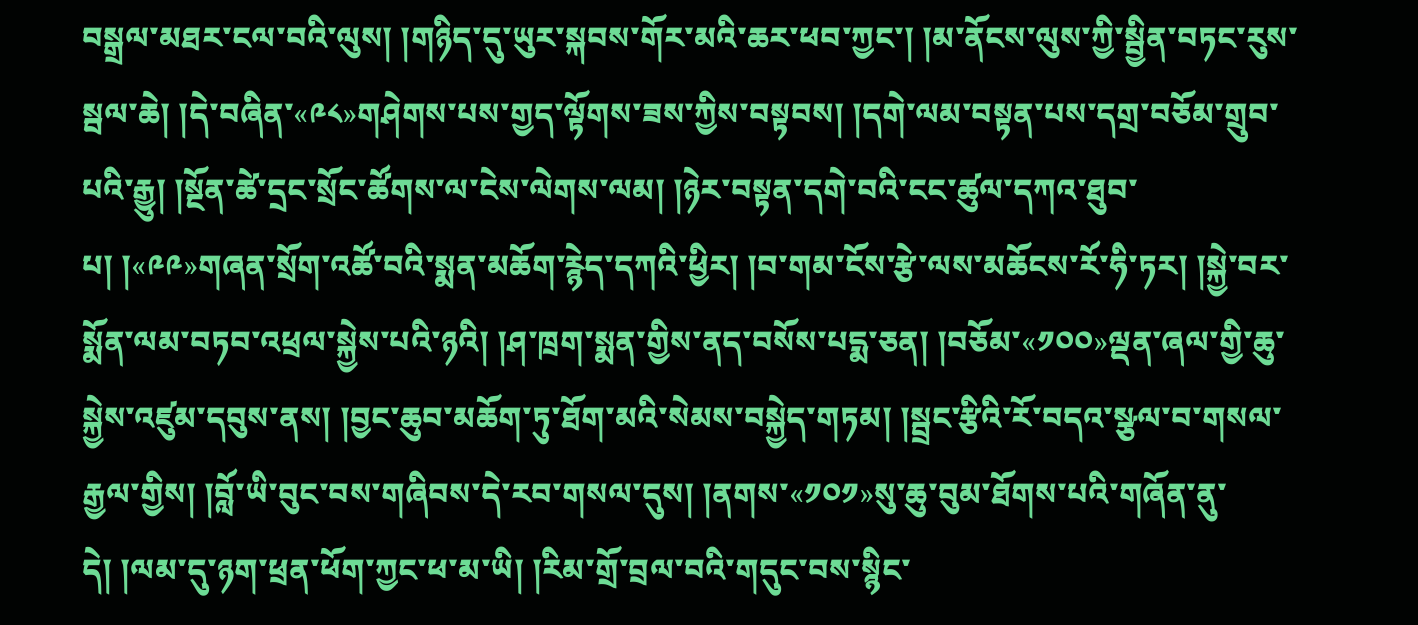བསྒྲལ་མཐར་ངལ་བའི་ལུས། །གཉིད་དུ་ཡུར་སྐབས་གོར་མའི་ཆར་ཕབ་ཀྱང་། །མ་ནོངས་ལུས་ཀྱི་སྦྱིན་བཏང་རུས་སྦལ་ཆེ། །དེ་བཞིན་«༩༨»གཤེགས་པས་གྱད་ལྟོགས་ཟས་ཀྱིས་བསྟབས། །དགེ་ལམ་བསྟན་པས་དགྲ་བཅོམ་གྲུབ་པའི་རྒྱུ། །སྔོན་ཚེ་དྲང་སྲོང་ཚོགས་ལ་ངེས་ལེགས་ལམ། །ཉེར་བསྟན་དགེ་བའི་ངང་ཚུལ་དཀའ་ཐུབ་པ། །«༩༩»གཞན་སྲོག་འཚོ་བའི་སྨན་མཆོག་རྙེད་དཀའི་ཕྱིར། །བ་གམ་ངོས་རྩེ་ལས་མཆོངས་རོ་ཧི་ཏར། །སྐྱེ་བར་སྨོན་ལམ་བཏབ་འཕྲལ་སྐྱེས་པའི་ཉའི། །ཤ་ཁྲག་སྨན་གྱིས་ནད་བསོས་པདྨ་ཅན། །བཅོམ་«༡༠༠»ལྡན་ཞལ་གྱི་ཆུ་སྐྱེས་འཛུམ་དབུས་ནས། །བྱང་ཆུབ་མཆོག་ཏུ་ཐོག་མའི་སེམས་བསྐྱེད་གཏམ། །སྦྲང་རྩིའི་རོ་བདའ་སྩལ་བ་གསལ་རྒྱལ་གྱིས། །བློ་ཡི་བུང་བས་གཞིབས་དེ་རབ་གསལ་དུས། །ནགས་«༡༠༡»སུ་ཆུ་བུམ་ཐོགས་པའི་གཞོན་ནུ་དེ། །ལམ་དུ་ཉག་ཕྲན་ཕོག་ཀྱང་ཕ་མ་ཡི། །རིམ་གྲོ་བྲལ་བའི་གདུང་བས་སྙིང་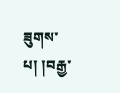ཟུགས་པ། །བརྒྱ་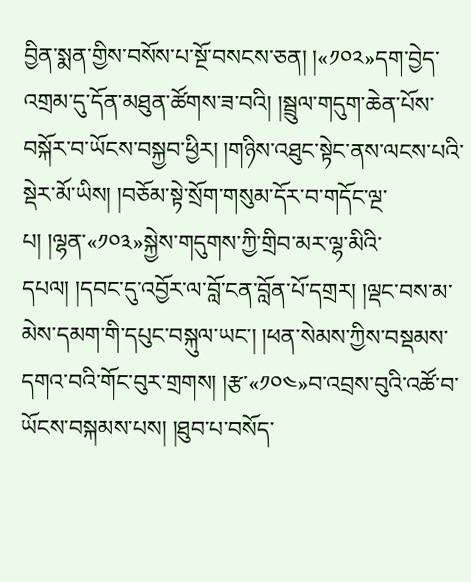བྱིན་སྨན་གྱིས་བསོས་པ་སྔོ་བསངས་ཅན། །«༡༠༢»དག་བྱེད་འགྲམ་དུ་དོན་མཐུན་ཚོགས་ཟ་བའི། །སྦྲུལ་གདུག་ཆེན་པོས་བསྐོར་བ་ཡོངས་བསྐྱབ་ཕྱིར། །གཉིས་འཐུང་སྟེང་ནས་ལངས་པའི་སྡེར་མོ་ཡིས། །བཅོམ་སྟེ་སྲོག་གསུམ་དོར་བ་གདོང་ལྔ་པ། །ལྷན་«༡༠༣»སྐྱེས་གདུགས་ཀྱི་གྲིབ་མར་ལྷ་མིའི་དཔལ། །དབང་དུ་འབྱོར་ལ་བློ་ངན་བློན་པོ་དགྲར། །ལྡང་བས་མ་མེས་དམག་གི་དཔུང་བསྐུལ་ཡང་། །ཕན་སེམས་ཀྱིས་བསྡམས་དགའ་བའི་གོང་བུར་གྲགས། །རྩ་«༡༠༤»བ་འབྲས་བུའི་འཚོ་བ་ཡོངས་བསྐམས་པས། །ཐུབ་པ་བསོད་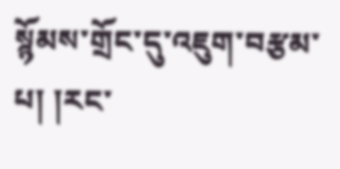སྙོམས་གྲོང་དུ་འཇུག་བརྩམ་པ། །རང་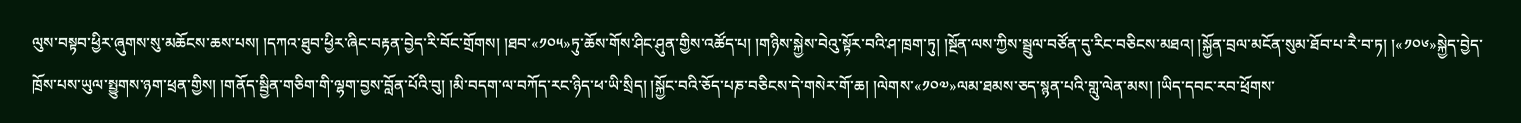ལུས་བསྟབ་ཕྱིར་ཞུགས་སུ་མཆོངས་ཆས་པས། །དཀའ་ཐུབ་ཕྱིར་ཞིང་བརྟན་བྱེད་རི་བོང་གྲོགས། །ཐབ་«༡༠༥»ཏུ་ཆོས་གོས་ཤིང་ཤུན་གྱིས་འཚོད་པ། །གཉིས་སྐྱེས་བེའུ་སྟོར་བའི་ཤ་ཁྲག་ཏུ། །སྔོན་ལས་ཀྱིས་སྦྲུལ་བཙོན་དུ་རིང་བཅིངས་མཐའ། །སྐྱོན་བྲལ་མངོན་སུམ་ཐོབ་པ་རཻ་བ་ཏ། །«༡༠༦»སྐྱེད་བྱེད་ཁྲོས་པས་ཡུལ་སྤྱུགས་ཉག་ཕྲན་གྱིས། །གནོད་སྦྱིན་གཅིག་གི་ལྷག་བྱས་བློན་པོའི་བུ། །མི་བདག་ལ་བཀོད་རང་ཉིད་ཕ་ཡི་སྲིད། །སྐྱོང་བའི་ཅོད་པཎ་བཅིངས་དེ་གསེར་གོ་ཆ། །ལེགས་«༡༠༧»ལམ་ཐམས་ཅད་སྙན་པའི་གླུ་ལེན་མས། །ཡིད་དབང་རབ་ཕྲོགས་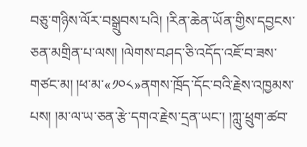བཅུ་གཉིས་ལོར་བསྒྲུབས་པའི། །རིན་ཆེན་ཡོན་གྱིས་དབྱངས་ཅན་མགྲིན་པ་ལས། །ལེགས་བཤད་ཅི་འདོད་འཇོ་བ་ཟས་གཙང་མ། །ཕ་མ་«༡༠༨»ནགས་ཁྲོད་དོང་བའི་རྗེས་འཁྱམས་པས། །མ་ལ་ཡ་ཅན་རྩེ་དགའ་རྗེས་དྲན་ཡང་། །ཀླུ་ཕྲུག་ཚབ་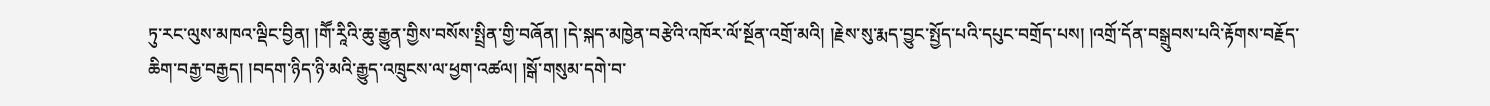ཏུ་རང་ལུས་མཁའ་ལྡིང་བྱིན། །གཽ་རཱིའི་ཆུ་རྒྱུན་གྱིས་བསོས་སྤྲིན་གྱི་བཞོན། །དེ་སྐད་མཁྱེན་བརྩེའི་འཁོར་ལོ་སྔོན་འགྲོ་མའི། །རྗེས་སུ་རྨད་བྱུང་སྤྱོད་པའི་དཔུང་བགྲོད་པས། །འགྲོ་དོན་བསྒྲུབས་པའི་རྟོགས་བརྗོད་ཆིག་བརྒྱ་བརྒྱད། །བདག་ཉིད་ཉི་མའི་རྒྱུད་འཁྲུངས་ལ་ཕྱག་འཚལ། །སྒོ་གསུམ་དགེ་བ་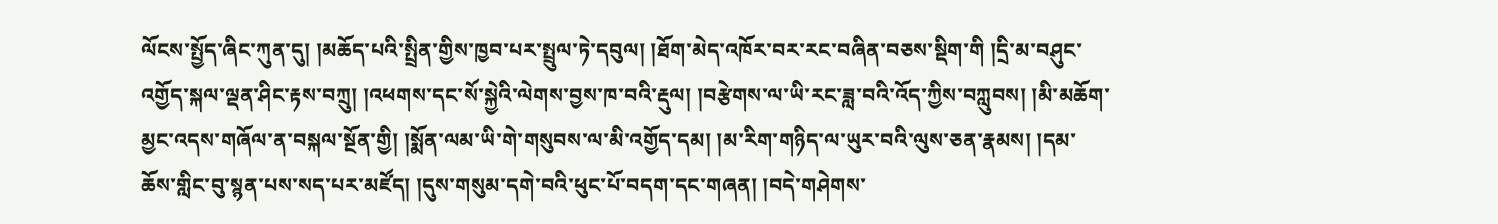ལོངས་སྤྱོད་ཞིང་ཀུན་དུ། །མཆོད་པའི་སྤྲིན་གྱིས་ཁྱབ་པར་སྤྲུལ་ཏེ་དབུལ། །ཐོག་མེད་འཁོར་བར་རང་བཞིན་བཅས་སྡིག་གི །དྲི་མ་བཤུང་འགྱོད་སྐལ་ལྡན་ཤིང་རྟས་བཀྲུ། །འཕགས་དང་སོ་སྐྱེའི་ལེགས་བྱས་ཁ་བའི་རྡུལ། །བརྩེགས་ལ་ཡི་རང་ཟླ་བའི་འོད་ཀྱིས་བཀླུབས། །མི་མཆོག་མྱང་འདས་གཞོལ་ན་བསྐལ་སྔོན་གྱི། །སྨོན་ལམ་ཡི་གེ་གསུབས་ལ་མི་འགྱོད་དམ། །མ་རིག་གཉིད་ལ་ཡུར་བའི་ལུས་ཅན་རྣམས། །དམ་ཆོས་གླིང་བུ་སྙན་པས་སད་པར་མཛོད། །དུས་གསུམ་དགེ་བའི་ཕུང་པོ་བདག་དང་གཞན། །བདེ་གཤེགས་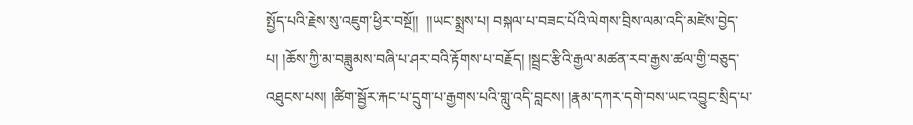སྤྱོད་པའི་རྗེས་སུ་འཇུག་ཕྱིར་བསྔོ།།  །།ཡང་སྨྲས་པ། བསྐལ་པ་བཟང་པོའི་ལེགས་བྲིས་ལམ་འདི་མཛེས་བྱེད་པ། །ཆོས་ཀྱི་མ་བཟླུམས་བཞི་པ་ཤར་བའི་རྟོགས་པ་བརྗོད། །སྦྲང་རྩིའི་རྒྱལ་མཚན་རབ་རྒྱས་ཚལ་གྱི་བཅུད་འཐུངས་པས། །ཚིག་སྦྱོར་རྐང་པ་དྲུག་པ་རྒྱགས་པའི་གླུ་འདི་བླངས། །རྣམ་དཀར་དགེ་བས་ཡང་འབྱུང་སྲིད་པ་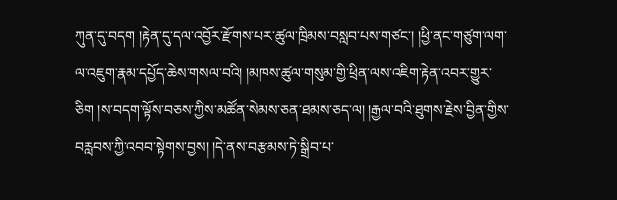ཀུན་དུ་བདག །རྟེན་དུ་དལ་འབྱོར་རྫོགས་པར་ཚུལ་ཁྲིམས་བསླབ་པས་གཙང་། །ཕྱི་ནང་གཙུག་ལག་ལ་འཇུག་རྣམ་དཔྱོད་ཆེས་གསལ་བའི། །མཁས་ཚུལ་གསུམ་གྱི་ཕྲིན་ལས་འཇིག་རྟེན་འབར་གྱུར་ཅིག །ས་བདག་ལྟོས་བཅས་ཀྱིས་མཚོན་སེམས་ཅན་ཐམས་ཅད་ལ། །རྒྱལ་བའི་ཐུགས་རྗེས་བྱིན་གྱིས་བརླབས་ཀྱི་འབབ་སྟེགས་བྱས། །དེ་ནས་བརྩམས་ཏེ་སྒྲིབ་པ་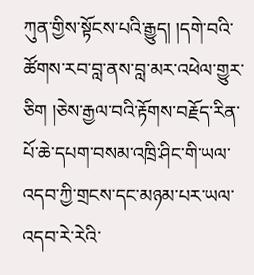ཀུན་གྱིས་སྟོངས་པའི་རྒྱུད། །དགེ་བའི་ཚོགས་རབ་བླ་ནས་བླ་མར་འཕེལ་གྱུར་ཅིག །ཅེས་རྒྱལ་བའི་རྟོགས་བརྗོད་རིན་པོ་ཆེ་དཔག་བསམ་འཁྲི་ཤིང་གི་ཡལ་འདབ་ཀྱི་གྲངས་དང་མཉམ་པར་ཡལ་འདབ་རེ་རེའི་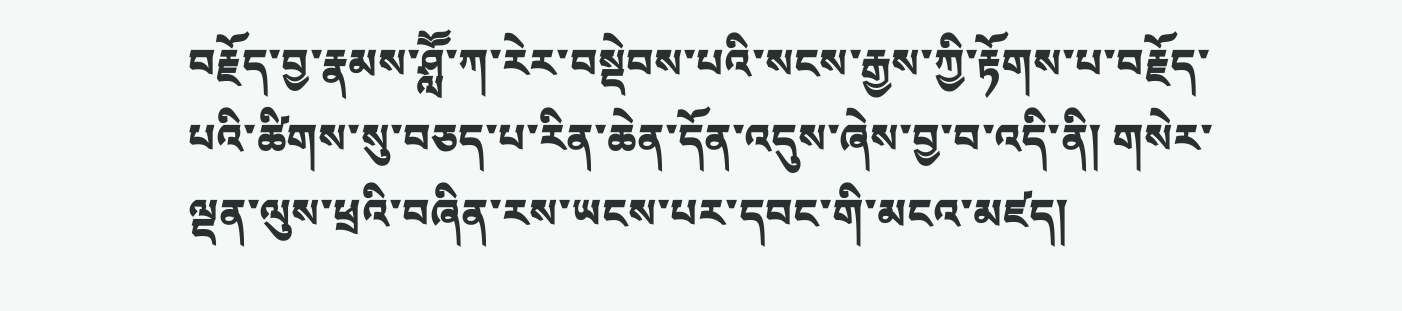བརྗོད་བྱ་རྣམས་ཤླཽ་ཀ་རེར་བསྡེབས་པའི་སངས་རྒྱས་ཀྱི་རྟོགས་པ་བརྗོད་པའི་ཚིགས་སུ་བཅད་པ་རིན་ཆེན་དོན་འདུས་ཞེས་བྱ་བ་འདི་ནི། གསེར་ལྡན་ལུས་ཕྲའི་བཞིན་རས་ཡངས་པར་དབང་གི་མངའ་མཛད།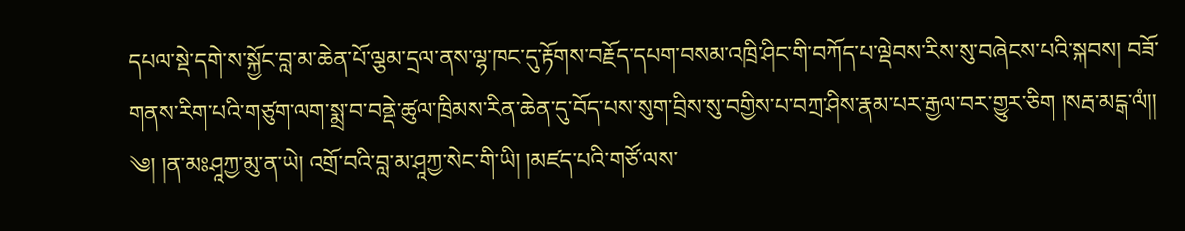དཔལ་སྡེ་དགེ་ས་སྐྱོང་བླ་མ་ཆེན་པོ་ལྕམ་དྲལ་ནས་ལྷ་ཁང་དུ་རྟོགས་བརྗོད་དཔག་བསམ་འཁྲི་ཤིང་གི་བཀོད་པ་ལྡེབས་རིས་སུ་བཞེངས་པའི་སྐབས། བཟོ་གནས་རིག་པའི་གཙུག་ལག་སྨྲ་བ་བནྡེ་ཚུལ་ཁྲིམས་རིན་ཆེན་དུ་བོད་པས་སུག་བྲིས་སུ་བགྱིས་པ་བཀྲ་ཤིས་རྣམ་པར་རྒྱལ་བར་གྱུར་ཅིག །སརྦ་མངྒ་ལཾ།།  ༄། །ན་མཿཤཱཀྱ་མུ་ན་ཡེ། འགྲོ་བའི་བླ་མ་ཤཱཀྱ་སེང་གི་ཡི། །མཛད་པའི་གཙོ་ལས་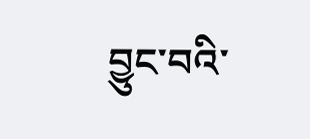བྱུང་བའི་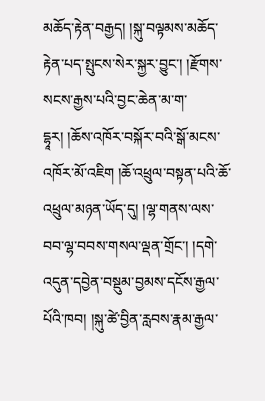མཆོད་རྟེན་བརྒྱད། །སྐུ་བལྟམས་མཆོད་རྟེན་པད་སྤུངས་སེར་སྐྱར་བྱུང་། །རྫོགས་སངས་རྒྱས་པའི་བྱང་ཆེན་མ་ག་དྷཱར། །ཆོས་འཁོར་བསྐོར་བའི་སྒོ་མངས་འཁོར་མོ་འཇིག །ཆོ་འཕྲུལ་བསྟན་པའི་ཆོ་འཕྲུལ་མཉན་ཡོད་དུ། །ལྷ་གནས་ལས་བབ་ལྷ་བབས་གསལ་ལྡན་གྲོང་། །དགེ་འདུན་དབྱེན་བསྡུམ་བྱམས་དངོས་རྒྱལ་པོའི་ཁབ། །སྐུ་ཚེ་བྱིན་རླབས་རྣམ་རྒྱལ་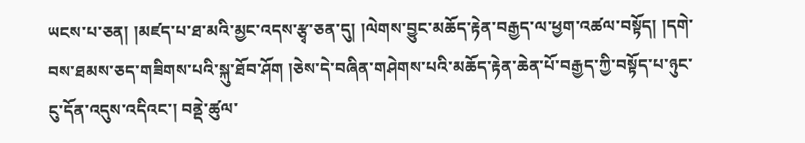ཡངས་པ་ཅན། །མཛད་པ་ཐ་མའི་མྱང་འདས་རྩྭ་ཅན་དུ། །ལེགས་བྱུང་མཆོད་རྟེན་བརྒྱད་ལ་ཕྱག་འཚལ་བསྟོད། །དགེ་བས་ཐམས་ཅད་གཟིགས་པའི་སྐུ་ཐོབ་ཤོག །ཅེས་དེ་བཞིན་གཤེགས་པའི་མཆོད་རྟེན་ཆེན་པོ་བརྒྱད་ཀྱི་བསྟོད་པ་ཉུང་ངུ་དོན་འདུས་འདིའང་། བནྡེ་ཚུལ་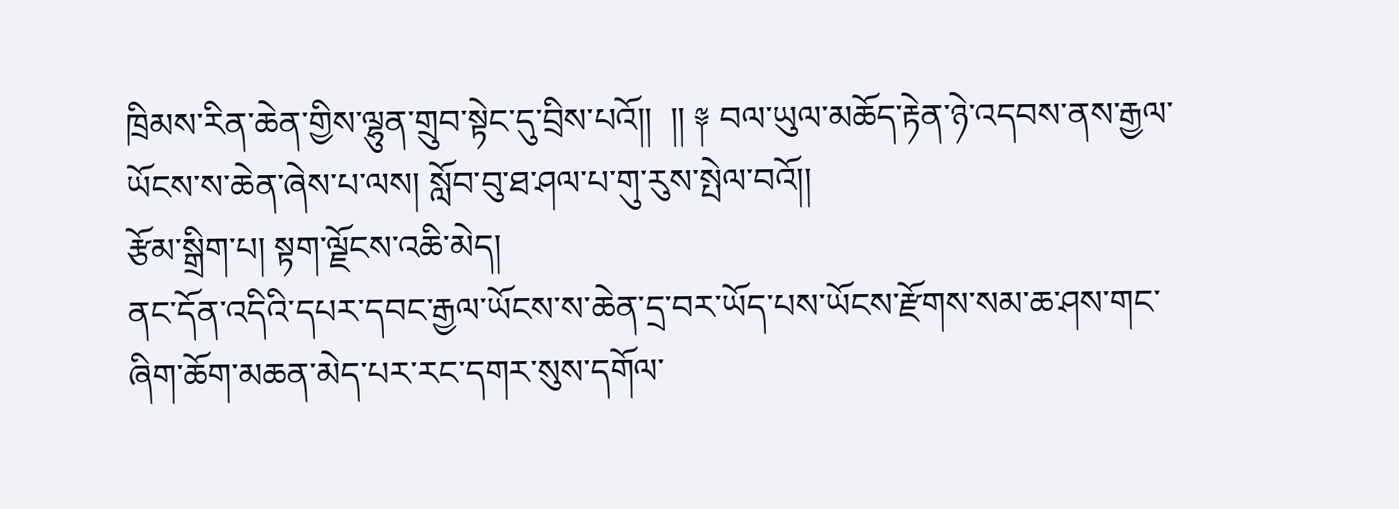ཁྲིམས་རིན་ཆེན་གྱིས་ལྷུན་གྲུབ་སྟེང་དུ་བྲིས་པའོ།།  །། ༈ བལ་ཡུལ་མཆོད་རྟེན་ཉེ་འདབས་ནས་རྒྱལ་ཡོངས་ས་ཆེན་ཞེས་པ་ལས། སློབ་བུ་ཐ་ཤལ་པ་གུ་རུས་སྤེལ་བའོ།།
རྩོམ་སྒྲིག་པ། སྟག་ལྗོངས་འཆི་མེད།
ནང་དོན་འདིའི་དཔར་དབང་རྒྱལ་ཡོངས་ས་ཆེན་དྲ་བར་ཡོད་པས་ཡོངས་རྫོགས་སམ་ཆ་ཤས་གང་ཞིག་ཆོག་མཆན་མེད་པར་རང་དགར་སུས་དགོལ་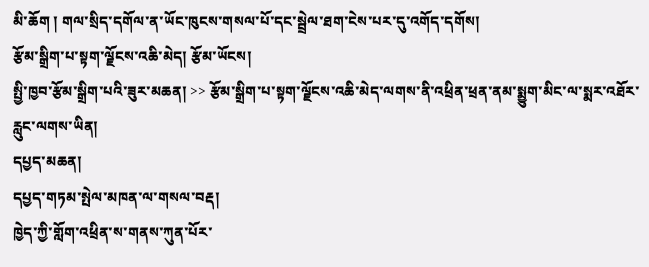མི་ཆོག ། གལ་སྲིད་དགོལ་ན་ཡོང་ཁུངས་གསལ་པོ་དང་སྦྲེལ་ཐག་ངེས་པར་དུ་འགོད་དགོས།
རྩོམ་སྒྲིག་པ་སྟག་ལྗོངས་འཆི་མེད། རྩོམ་ཡོངས།
སྤྱི་ཁྱབ་རྩོམ་སྒྲིག་པའི་ཟུར་མཆན། >> རྩོམ་སྒྲིག་པ་སྟག་ལྗོངས་འཆི་མེད་ལགས་ནི་འཕྲིན་ཕྲན་ནམ་སྨྱུག་མིང་ལ་སྨར་འཐོར་རླུང་ལགས་ཡིན།
དཔྱད་མཆན།
དཔྱད་གཏམ་སྤེལ་མཁན་ལ་གསལ་བརྡ།
ཁྱེད་ཀྱི་གློག་འཕྲིན་ས་གནས་ཀུན་པོར་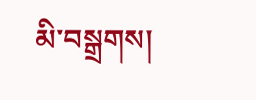མི་བསྒྲགས།